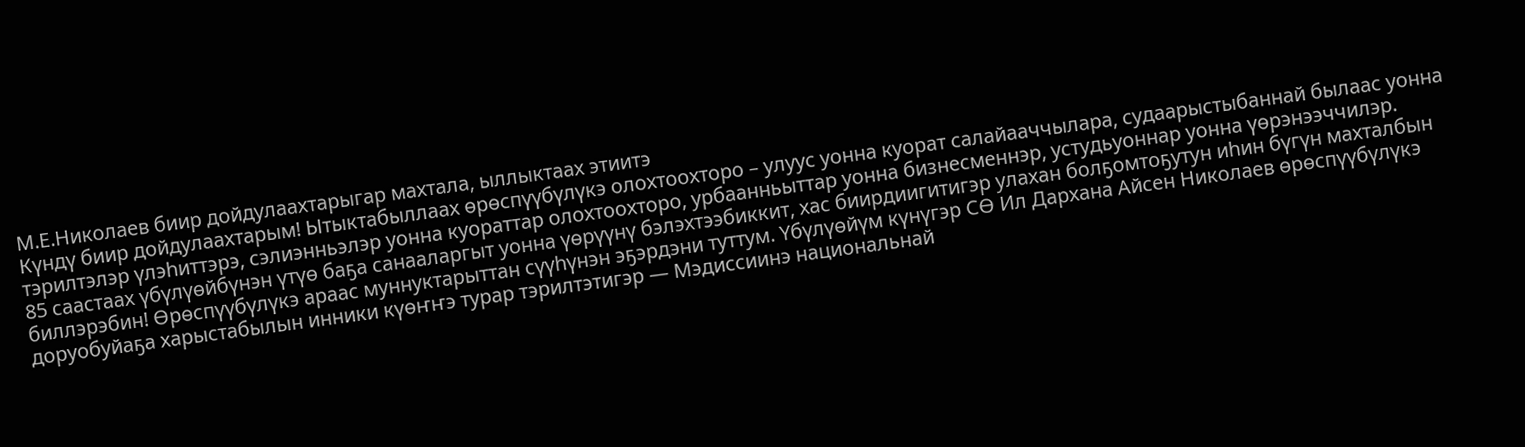М.Е.Николаев биир дойдулаахтарыгар махтала, ыллыктаах этиитэ
Күндү биир дойдулаахтарым! Ытыктабыллаах өрөспүүбүлүкэ олохтоохторо – улуус уонна куорат салайааччылара, судаарыстыбаннай былаас уонна тэрилтэлэр үлэһиттэрэ, сэлиэнньэлэр уонна куораттар олохтоохторо, урбаанньыттар уонна бизнесменнэр, устудьуоннар уонна үөрэнээччилэр.
85 саастаах үбүлүөйбүнэн үтүө баҕа санааларгыт уонна үөрүүнү бэлэхтээбиккит, хас биирдиигитигэр улахан болҕомтоҕутун иһин бүгүн махталбын биллэрэбин! Өрөспүүбүлүкэ араас муннуктарыттан сүүһүнэн эҕэрдэни туттум. Үбүлүөйүм күнүгэр СӨ Ил Дархана Айсен Николаев өрөспүүбүлүкэ доруобуйаҕа харыстабылын инники күөҥҥэ турар тэрилтэтигэр — Мэдиссиинэ национальнай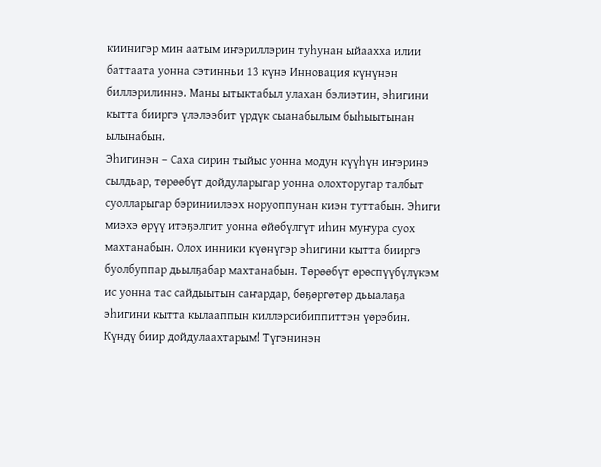киинигэр мин аатым иҥэриллэрин туһунан ыйаахха илии баттаата уонна сэтинньи 13 күнэ Инновация күнүнэн биллэрилиннэ. Маны ытыктабыл улахан бэлиэтин, эһигини кытта бииргэ үлэлээбит үрдүк сыанабылым быһыытынан ылынабын.
Эһигинэн – Саха сирин тыйыс уонна модун күүһүн иҥэринэ сылдьар, төрөөбүт дойдуларыгар уонна олохторугар талбыт суолларыгар бэриниилээх норуоппунан киэн туттабын. Эһиги миэхэ өрүү итэҕэлгит уонна өйөбүлгүт иһин муҥура суох махтанабын. Олох инники күөнүгэр эһигини кытта бииргэ буолбуппар дьылҕабар махтанабын. Төрөөбүт өрөспүүбүлүкэм ис уонна тас сайдыытын саҥардар, бөҕөргөтөр дьыалаҕа эһигини кытта кылааппын киллэрсибиппиттэн үөрэбин.
Күндү биир дойдулаахтарым! Түгэнинэн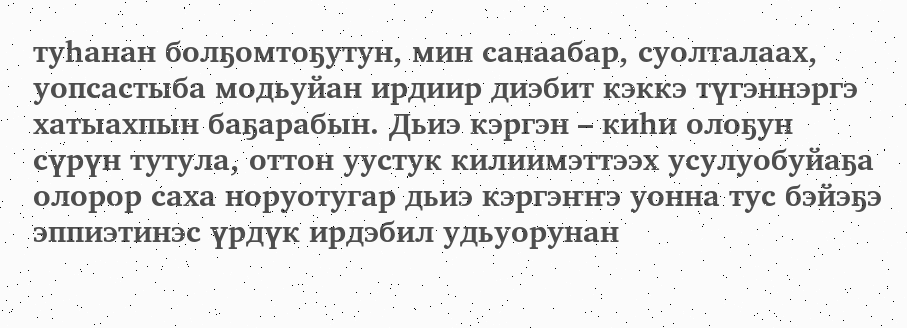туһанан болҕомтоҕутун, мин санаабар, суолталаах, уопсастыба модьуйан ирдиир диэбит кэккэ түгэннэргэ хатыахпын баҕарабын. Дьиэ кэргэн – киһи олоҕун сүрүн тутула, оттон уустук килиимэттээх усулуобуйаҕа олорор саха норуотугар дьиэ кэргэҥҥэ уонна тус бэйэҕэ эппиэтинэс үрдүк ирдэбил удьуорунан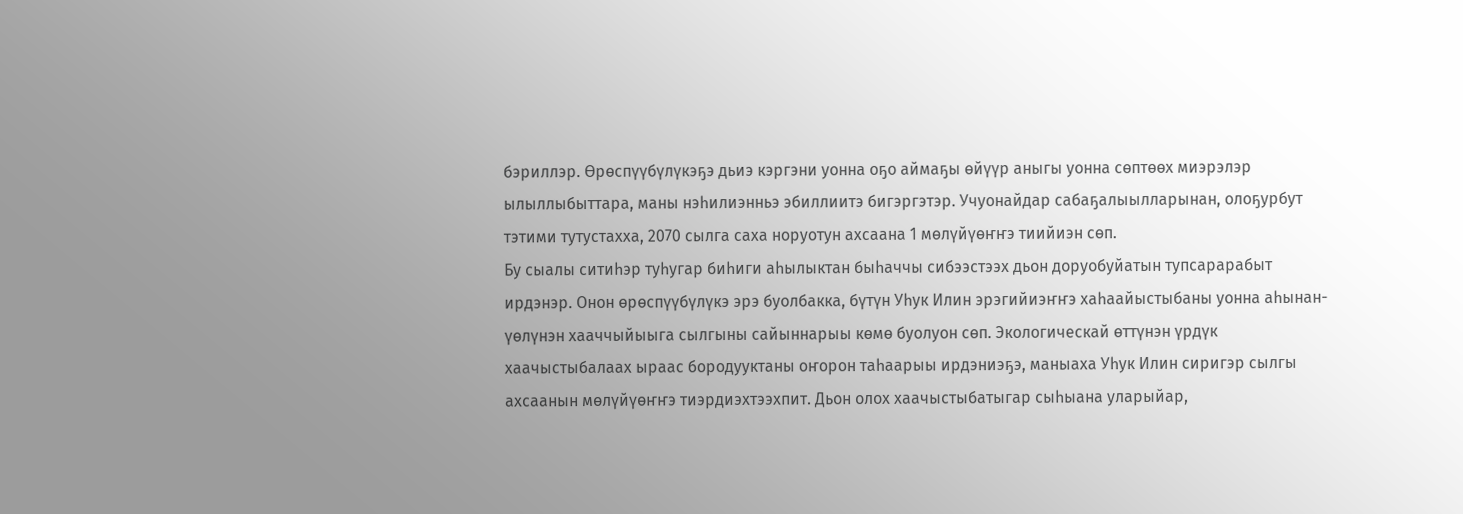бэриллэр. Өрөспүүбүлүкэҕэ дьиэ кэргэни уонна оҕо аймаҕы өйүүр аныгы уонна сөптөөх миэрэлэр ылыллыбыттара, маны нэһилиэнньэ эбиллиитэ бигэргэтэр. Учуонайдар сабаҕалыылларынан, олоҕурбут тэтими тутустахха, 2070 сылга саха норуотун ахсаана 1 мөлүйүөҥҥэ тиийиэн сөп.
Бу сыалы ситиһэр туһугар биһиги аһылыктан быһаччы сибээстээх дьон доруобуйатын тупсарарабыт ирдэнэр. Онон өрөспүүбүлүкэ эрэ буолбакка, бүтүн Уһук Илин эрэгийиэҥҥэ хаһаайыстыбаны уонна аһынан-үөлүнэн хааччыйыыга сылгыны сайыннарыы көмө буолуон сөп. Экологическай өттүнэн үрдүк хаачыстыбалаах ыраас бородууктаны оҥорон таһаарыы ирдэниэҕэ, маныаха Уһук Илин сиригэр сылгы ахсаанын мөлүйүөҥҥэ тиэрдиэхтээхпит. Дьон олох хаачыстыбатыгар сыһыана уларыйар,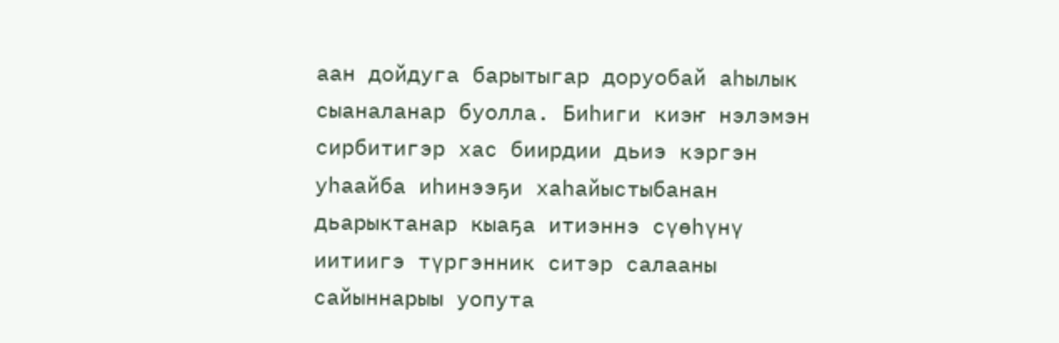аан дойдуга барытыгар доруобай аһылык сыаналанар буолла. Биһиги киэҥ нэлэмэн сирбитигэр хас биирдии дьиэ кэргэн уһаайба иһинээҕи хаһайыстыбанан дьарыктанар кыаҕа итиэннэ сүөһүнү иитиигэ түргэнник ситэр салааны сайыннарыы уопута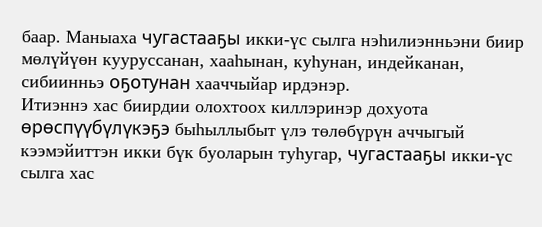баар. Маныаха чугастааҕы икки-үс сылга нэһилиэнньэни биир мөлүйүөн кууруссанан, хааһынан, куһунан, индейканан, сибиинньэ оҕотунан хааччыйар ирдэнэр.
Итиэннэ хас биирдии олохтоох киллэринэр дохуота өрөспүүбүлүкэҕэ быһыллыбыт үлэ төлөбүрүн аччыгый кээмэйиттэн икки бүк буоларын туһугар, чугастааҕы икки-үс сылга хас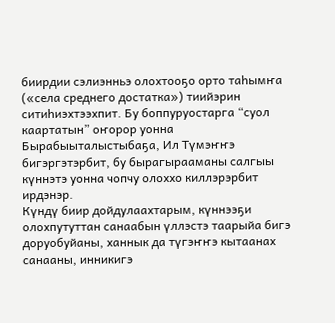биирдии сэлиэнньэ олохтооҕо орто таһымҥа («села среднего достатка») тиийэрин ситиһиэхтээхпит. Бу боппуруостарга “суол каартатын” оҥорор уонна Бырабыыталыстыбаҕа, Ил Түмэҥҥэ бигэргэтэрбит, бу бырагырааманы салгыы күннэтэ уонна чопчу олоххо киллэрэрбит ирдэнэр.
Күндү биир дойдулаахтарым, күннээҕи олохпутуттан санаабын үллэстэ таарыйа бигэ доруобуйаны, ханнык да түгэҥҥэ кытаанах санааны, инникигэ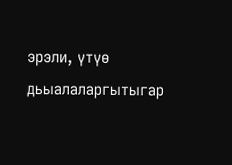эрэли, үтүө дьыалаларгытыгар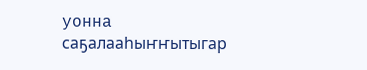уонна саҕалааһыҥҥытыгар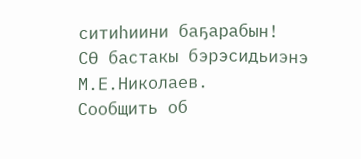ситиһиини баҕарабын!
СӨ бастакы бэрэсидьиэнэ М.Е.Николаев.
Сообщить об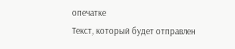опечатке
Текст, который будет отправлен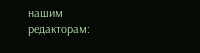нашим редакторам: